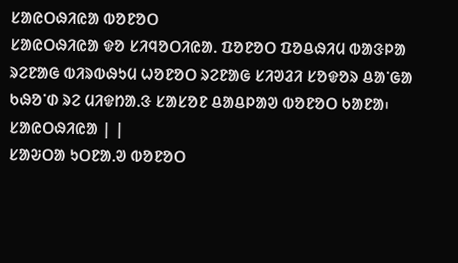ᱥᱟᱭᱛᱷᱤᱭᱟ ᱵᱚᱱᱚᱛ
ᱥᱟᱭᱛᱷᱤᱭᱟ ᱫᱚ ᱥᱤᱧᱚᱛᱤᱭᱟᱹ ᱯᱚᱱᱚᱛ ᱯᱚᱪᱷᱤᱢ ᱵᱟᱝᱞᱟ ᱨᱮᱱᱟᱜ ᱵᱤᱨᱵᱷᱩᱢ ᱦᱚᱱᱚᱛ ᱨᱮᱱᱟᱜ ᱥᱤᱣᱲᱤ ᱥᱚᱫᱚᱨ ᱪᱟᱸᱜᱟ ᱠᱷᱚᱸᱰ ᱨᱮ ᱢᱤᱫᱴᱟᱹᱝ ᱥᱟᱥᱚᱱ ᱪᱟᱪᱞᱟᱣ ᱵᱚᱱᱚᱛ ᱠᱟᱱᱟ᱾
ᱥᱟᱭᱛᱷᱤᱭᱟ | |
ᱥᱟᱶᱛᱟ ᱩᱛᱱᱟᱹᱣ ᱵᱚᱱᱚᱛ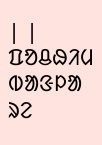| |
ᱯᱚᱪᱷᱤᱢ ᱵᱟᱝᱞᱟ ᱨᱮ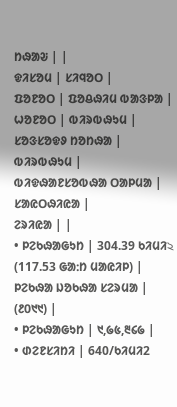ᱴᱷᱟᱶ | |
ᱫᱤᱥᱚᱢ | ᱥᱤᱧᱚᱛ |
ᱯᱚᱱᱚᱛ | ᱯᱚᱪᱷᱤᱢ ᱵᱟᱝᱞᱟ |
ᱦᱚᱱᱚᱛ | ᱵᱤᱨᱵᱷᱩᱢ |
ᱥᱚᱝᱥᱚᱫᱽ ᱴᱚᱴᱷᱟ | ᱵᱤᱨᱵᱷᱩᱢ |
ᱵᱤᱫᱷᱟᱱᱥᱚᱵᱷᱟ ᱛᱟᱞᱢᱟ | ᱥᱟᱭᱛᱷᱤᱭᱟ |
ᱮᱨᱤᱭᱟ | |
• ᱞᱮᱠᱷᱟᱜᱩᱴ | 304.39 ᱠᱤᱢᱤ২ (117.53 ᱜᱟᱺᱴ ᱢᱟᱭᱤᱞ) |
ᱞᱮᱠᱷᱟ ᱡᱚᱠᱷᱟ ᱥᱮᱨᱢᱟ | (᱒᱐᱑᱑) |
• ᱞᱮᱠᱷᱟᱜᱩᱴ | ᱑,᱙᱕,᱓᱔᱙ |
• ᱰᱮᱱᱥᱤᱴᱤ | 640/ᱠᱤᱢᱤ2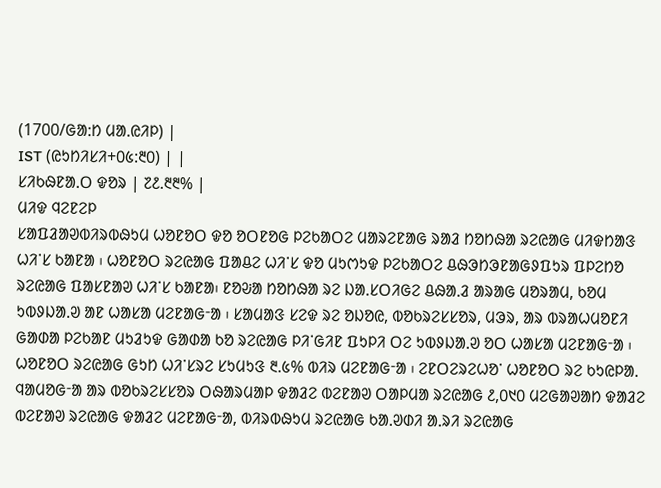(1700/ᱜᱟᱺᱴ ᱢᱟᱹᱭᱤᱞ) |
IST (ᱭᱩᱴᱤᱥᱤ+᱐᱕:᱓᱐) | |
ᱥᱤᱠᱷᱱᱟᱹᱛ ᱫᱚᱨ | ᱗᱒.᱓᱓% |
ᱢᱤᱫ ᱧᱮᱱᱮᱞ
ᱥᱟᱯᱲᱟᱣᱵᱤᱨᱵᱷᱩᱢ ᱦᱚᱱᱚᱛ ᱫᱚ ᱚᱛᱱᱚᱜ ᱞᱮᱠᱟᱛᱮ ᱢᱟᱨᱮᱱᱟᱜ ᱨᱟᱲ ᱴᱚᱴᱷᱟ ᱨᱮᱭᱟᱜ ᱢᱤᱫᱴᱟᱝ ᱦᱤᱸᱥ ᱠᱟᱱᱟ ᱾ ᱦᱚᱱᱚᱛ ᱨᱮᱭᱟᱜ ᱯᱟᱪᱮ ᱦᱤᱸᱥ ᱫᱚ ᱢᱩᱬᱩᱫ ᱞᱮᱠᱟᱛᱮ ᱪᱷᱳᱴᱳᱱᱟᱜᱽᱯᱩᱨ ᱯᱞᱮᱴᱚ ᱨᱮᱭᱟᱜ ᱯᱟᱥᱱᱟᱣ ᱦᱤᱸᱥ ᱠᱟᱱᱟ᱾ ᱱᱚᱶᱟ ᱴᱚᱴᱷᱟ ᱨᱮ ᱡᱟᱹᱥᱛᱤᱜᱮ ᱪᱷᱟᱹᱲ ᱟᱨᱟᱜ ᱢᱚᱨᱟᱢ, ᱠᱚᱢ ᱩᱵᱽᱡᱟᱹᱣ ᱟᱱ ᱦᱟᱥᱟ ᱢᱮᱱᱟᱜᱼᱟ ᱾ ᱥᱟᱢᱟᱝ ᱥᱮᱫ ᱨᱮ ᱚᱡᱚᱭ, ᱵᱚᱠᱨᱮᱥᱥᱚᱨ, ᱢᱳᱨ, ᱟᱨ ᱵᱨᱟᱦᱢᱚᱱᱤ ᱜᱟᱰᱟ ᱞᱮᱠᱟᱱ ᱢᱩᱲᱩᱫ ᱜᱟᱰᱟ ᱠᱚ ᱨᱮᱭᱟᱜ ᱞᱤᱸᱜᱤᱱ ᱯᱩᱞᱤ ᱛᱮ ᱩᱵᱽᱡᱟᱹᱣ ᱚᱛ ᱦᱟᱥᱟ ᱢᱮᱱᱟᱜᱼᱟ ᱾ ᱦᱚᱱᱚᱛ ᱨᱮᱭᱟᱜ ᱜᱩᱴ ᱦᱤᱸᱥᱨᱮ ᱥᱩᱢᱩᱝ ᱓.᱕% ᱵᱤᱨ ᱢᱮᱱᱟᱜᱼᱟ ᱾ ᱮᱱᱛᱮᱨᱮᱦᱚᱸ ᱦᱚᱱᱚᱛ ᱨᱮ ᱠᱩᱭᱞᱟᱹ ᱧᱟᱢᱚᱜᱼᱟ ᱟᱨ ᱵᱚᱠᱨᱮᱥᱥᱚᱨ ᱛᱷᱟᱨᱢᱟᱞ ᱫᱟᱲᱮ ᱵᱮᱱᱟᱣ ᱛᱟᱞᱢᱟ ᱨᱮᱭᱟᱜ ᱒,᱐᱑᱐ ᱢᱮᱜᱟᱣᱟᱴ ᱫᱟᱲᱮ ᱵᱮᱱᱟᱣ ᱨᱮᱭᱟᱜ ᱫᱟᱲᱮ ᱢᱮᱱᱟᱜᱼᱟ, ᱵᱤᱨᱵᱷᱩᱢ ᱨᱮᱭᱟᱜ ᱠᱟᱹᱣᱰᱤ ᱟᱹᱨᱤ ᱨᱮᱭᱟᱜ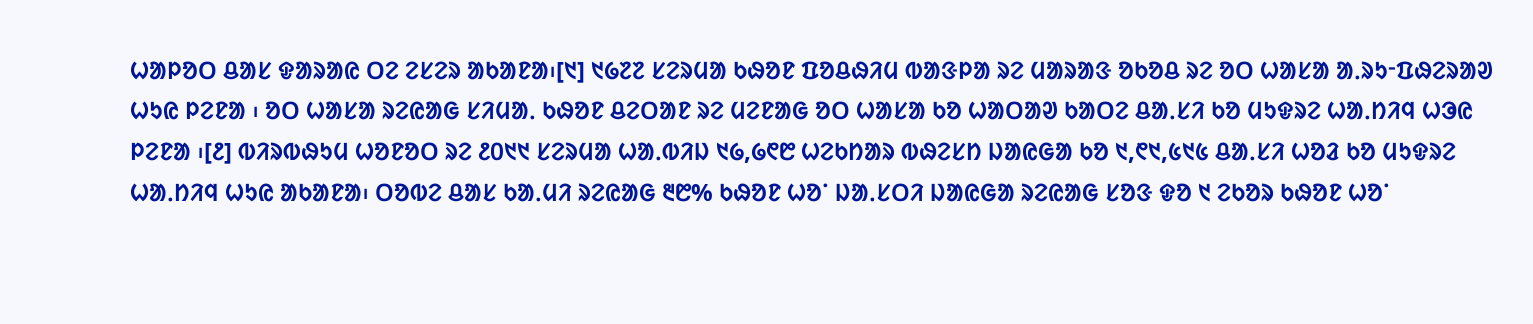ᱦᱟᱞᱚᱛ ᱪᱟᱥ ᱫᱟᱨᱟᱭ ᱛᱮ ᱮᱥᱮᱨ ᱟᱠᱟᱱᱟ᱾[᱑] ᱑᱙᱗᱗ ᱥᱮᱨᱢᱟ ᱠᱷᱚᱱ ᱯᱚᱪᱷᱤᱢ ᱵᱟᱝᱞᱟ ᱨᱮ ᱢᱟᱨᱟᱝ ᱚᱠᱚᱪ ᱨᱮ ᱚᱛ ᱦᱟᱥᱟ ᱟᱹᱨᱩᱼᱯᱷᱮᱨᱟᱣ ᱦᱩᱭ ᱞᱮᱱᱟ ᱾ ᱚᱛ ᱦᱟᱥᱟ ᱨᱮᱭᱟᱜ ᱥᱤᱢᱟᱹ ᱠᱷᱚᱱ ᱪᱮᱛᱟᱱ ᱨᱮ ᱢᱮᱱᱟᱜ ᱚᱛ ᱦᱟᱥᱟ ᱠᱚ ᱦᱟᱛᱟᱣ ᱠᱟᱛᱮ ᱪᱟᱹᱥᱤ ᱠᱚ ᱢᱩᱫᱨᱮ ᱦᱟᱹᱴᱤᱧ ᱦᱳᱭ ᱞᱮᱱᱟ ᱾[᱒] ᱵᱤᱨᱵᱷᱩᱢ ᱦᱚᱱᱚᱛ ᱨᱮ ᱒᱐᱑᱑ ᱥᱮᱨᱢᱟ ᱦᱟᱹᱵᱤᱡ ᱑᱙,᱙᱖᱘ ᱦᱮᱠᱴᱟᱨ ᱵᱷᱮᱥᱴ ᱡᱟᱭᱜᱟ ᱠᱚ ᱑,᱖᱑,᱕᱑᱕ ᱪᱟᱹᱥᱤ ᱦᱚᱲ ᱠᱚ ᱢᱩᱫᱨᱮ ᱦᱟᱹᱴᱤᱧ ᱦᱩᱭ ᱟᱠᱟᱱᱟ᱾ ᱛᱚᱵᱮ ᱪᱟᱥ ᱠᱟᱹᱢᱤ ᱨᱮᱭᱟᱜ ᱓᱘% ᱠᱷᱚᱱ ᱦᱚᱸ ᱡᱟᱹᱥᱛᱤ ᱡᱟᱭᱜᱟ ᱨᱮᱭᱟᱜ ᱥᱚᱝ ᱫᱚ ᱑ ᱮᱠᱚᱨ ᱠᱷᱚᱱ ᱦᱚᱸ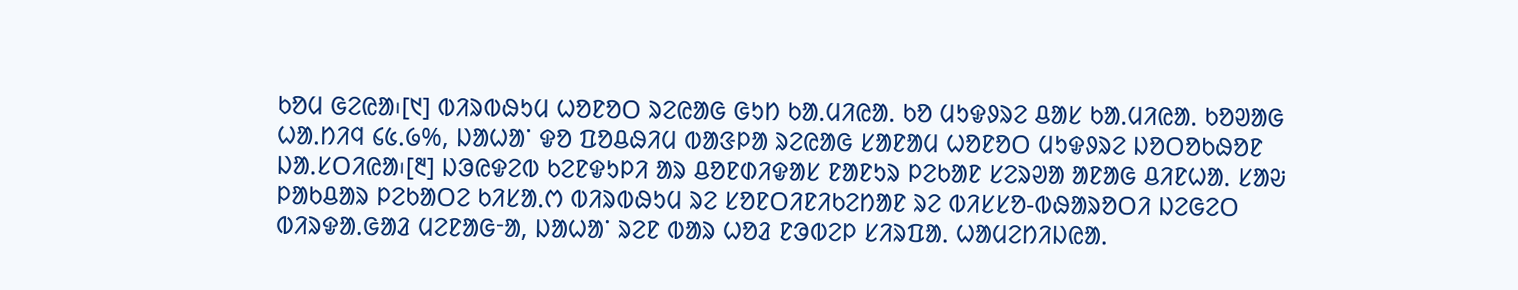ᱠᱚᱢ ᱜᱮᱭᱟ᱾[᱑] ᱵᱤᱨᱵᱷᱩᱢ ᱦᱚᱱᱚᱛ ᱨᱮᱭᱟᱜ ᱜᱩᱴ ᱠᱟᱹᱢᱤᱭᱟᱹ ᱠᱚ ᱢᱩᱫᱽᱨᱮ ᱪᱟᱥ ᱠᱟᱹᱢᱤᱭᱟᱹ ᱠᱚᱣᱟᱜ ᱦᱟᱹᱴᱤᱧ ᱔᱕ᱹ᱙%, ᱡᱟᱦᱟᱸ ᱫᱚ ᱯᱚᱪᱷᱤᱢ ᱵᱟᱝᱞᱟ ᱨᱮᱭᱟᱜ ᱥᱟᱱᱟᱢ ᱦᱚᱱᱚᱛ ᱢᱩᱫᱽᱨᱮ ᱡᱚᱛᱚᱠᱷᱚᱱ ᱡᱟᱹᱥᱛᱤᱭᱟ᱾[᱓] ᱡᱳᱭᱫᱮᱵ ᱠᱮᱱᱫᱩᱞᱤ ᱟᱨ ᱪᱚᱱᱰᱤᱫᱟᱥ ᱱᱟᱱᱩᱨ ᱞᱮᱠᱟᱱ ᱥᱮᱨᱣᱟ ᱟᱱᱟᱜ ᱪᱤᱱᱦᱟᱹ ᱥᱟᱶ ᱞᱟᱠᱪᱟᱨ ᱞᱮᱠᱟᱛᱮ ᱠᱤᱥᱟᱹᱬ ᱵᱤᱨᱵᱷᱩᱢ ᱨᱮ ᱥᱚᱱᱛᱤᱱᱤᱠᱮᱴᱟᱱ ᱨᱮ ᱵᱤᱥᱥᱚ-ᱵᱷᱟᱨᱚᱛᱤ ᱡᱮᱜᱮᱛ ᱵᱤᱨᱫᱟᱹᱜᱟᱲ ᱢᱮᱱᱟᱜᱼᱟ, ᱡᱟᱦᱟᱸ ᱨᱮᱱ ᱵᱟᱨ ᱦᱚᱲ ᱱᱳᱵᱮᱞ ᱥᱤᱨᱯᱟᱹ ᱦᱟᱢᱮᱴᱤᱡᱭᱟᱹ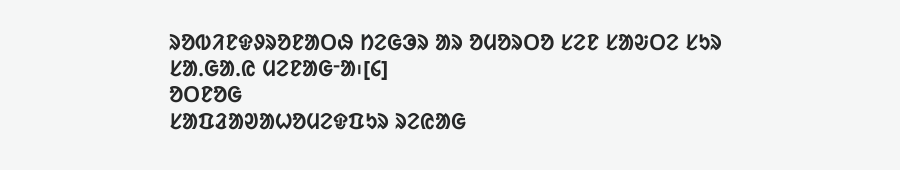ᱨᱚᱵᱤᱱᱫᱽᱨᱚᱱᱟᱛᱷ ᱴᱮᱜᱳᱨ ᱟᱨ ᱚᱢᱚᱨᱛᱚ ᱥᱮᱱ ᱥᱟᱶᱛᱮ ᱥᱩᱨ ᱥᱟᱹᱜᱟᱹᱭ ᱢᱮᱱᱟᱜᱼᱟ᱾[᱔]
ᱚᱛᱱᱚᱜ
ᱥᱟᱯᱲᱟᱣᱟᱦᱚᱢᱮᱫᱯᱩᱨ ᱨᱮᱭᱟᱜ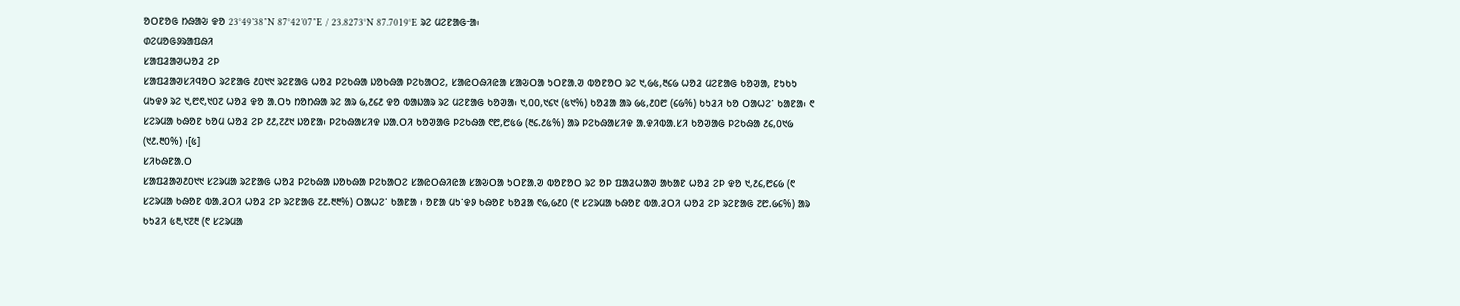ᱚᱛᱱᱚᱜ ᱴᱷᱟᱶ ᱫᱚ 23°49′38″N 87°42′07″E / 23.8273°N 87.7019°E ᱨᱮ ᱢᱮᱱᱟᱜᱼᱟ᱾
ᱰᱮᱢᱚᱜᱽᱨᱟᱯᱷᱤ
ᱥᱟᱯᱲᱟᱣᱦᱚᱲ ᱮᱞ
ᱥᱟᱯᱲᱟᱣᱥᱤᱧᱚᱛ ᱨᱮᱱᱟᱜ ᱒᱐᱑᱑ ᱨᱮᱱᱟᱜ ᱦᱚᱲ ᱞᱮᱠᱷᱟ ᱡᱚᱠᱷᱟ ᱞᱮᱠᱟᱛᱮ, ᱥᱟᱭᱛᱷᱤᱭᱟ ᱥᱟᱶᱛᱟ ᱩᱛᱱᱟᱹᱣ ᱵᱚᱱᱚᱛ ᱨᱮ ᱑,᱙᱕,᱓᱔᱙ ᱦᱚᱲ ᱢᱮᱱᱟᱜ ᱠᱚᱣᱟ, ᱱᱩᱠᱩ ᱢᱩᱫᱽ ᱨᱮ ᱑,᱘᱖,᱑᱐᱗ ᱦᱚᱲ ᱫᱚ ᱟᱹᱛᱩ ᱴᱚᱴᱷᱟ ᱨᱮ ᱟᱨ ᱙,᱒᱔᱒ ᱫᱚ ᱵᱟᱡᱟᱨ ᱨᱮ ᱢᱮᱱᱟᱜ ᱠᱚᱣᱟ᱾ ᱑,᱐᱐,᱑᱔᱑ (᱕᱑%) ᱠᱚᱲᱟ ᱟᱨ ᱙᱕,᱒᱐᱘ (᱔᱙%) ᱠᱩᱲᱤ ᱠᱚ ᱛᱟᱦᱮᱸ ᱠᱟᱱᱟ᱾ ᱖ ᱥᱮᱨᱢᱟ ᱠᱷᱚᱱ ᱠᱚᱢ ᱦᱚᱲ ᱮᱞ ᱒᱒,᱗᱒᱑ ᱡᱚᱱᱟ᱾ ᱞᱮᱠᱷᱟᱥᱤᱫ ᱡᱟᱹᱛᱤ ᱠᱚᱣᱟᱜ ᱞᱮᱠᱷᱟ ᱖᱘,᱘᱕᱙ (᱓᱔.᱒᱕%) ᱟᱨ ᱞᱮᱠᱷᱟᱥᱤᱫ ᱟᱹᱫᱤᱵᱟᱹᱥᱤ ᱠᱚᱣᱟᱜ ᱞᱮᱠᱷᱟ ᱒᱔,᱐᱑᱙ (᱑᱒.᱓᱐%) ᱾[᱕]
ᱥᱤᱠᱷᱱᱟᱹᱛ
ᱥᱟᱯᱲᱟᱣ᱒᱐᱑᱑ ᱥᱮᱨᱢᱟ ᱨᱮᱱᱟᱜ ᱦᱚᱲ ᱞᱮᱠᱷᱟ ᱡᱚᱠᱷᱟ ᱞᱮᱠᱟᱛᱮ ᱥᱟᱭᱛᱷᱤᱭᱟ ᱥᱟᱶᱛᱟ ᱩᱛᱱᱟᱹᱣ ᱵᱚᱱᱚᱛ ᱨᱮ ᱚᱞ ᱯᱟᱲᱦᱟᱣ ᱟᱠᱟᱱ ᱦᱚᱲ ᱮᱞ ᱫᱚ ᱑,᱒᱔,᱘᱔᱙ (᱖ ᱥᱮᱨᱢᱟ ᱠᱷᱚᱱ ᱵᱟᱹᱲᱛᱤ ᱦᱚᱲ ᱮᱞ ᱨᱮᱱᱟᱜ ᱗᱒.᱓᱓%) ᱛᱟᱦᱮᱸ ᱠᱟᱱᱟ ᱾ ᱚᱱᱟ ᱢᱩᱸᱫᱽ ᱠᱷᱚᱱ ᱠᱚᱲᱟ ᱖᱙,᱙᱒᱐ (᱖ ᱥᱮᱨᱢᱟ ᱠᱷᱚᱱ ᱵᱟᱹᱲᱛᱤ ᱦᱚᱲ ᱮᱞ ᱨᱮᱱᱟᱜ ᱗᱘.᱙᱔%) ᱟᱨ ᱠᱩᱲᱤ ᱕᱓,᱑᱗᱓ (᱖ ᱥᱮᱨᱢᱟ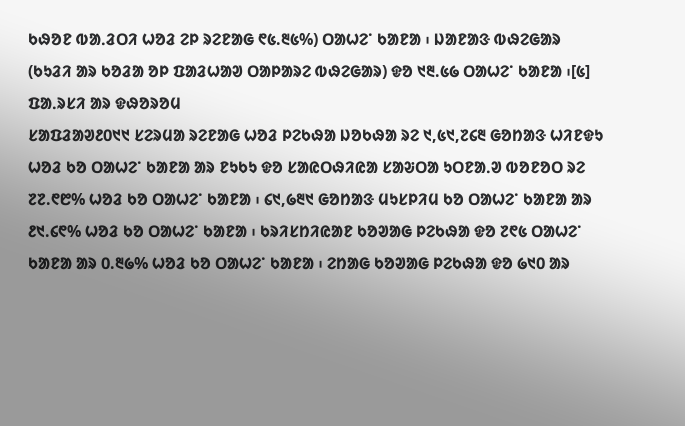ᱠᱷᱚᱱ ᱵᱟᱹᱲᱛᱤ ᱦᱚᱲ ᱮᱞ ᱨᱮᱱᱟᱜ ᱖᱕.᱓᱕%) ᱛᱟᱦᱮᱸ ᱠᱟᱱᱟ ᱾ ᱡᱟᱱᱟᱝ ᱵᱷᱮᱜᱟᱨ (ᱠᱩᱲᱤ ᱟᱨ ᱠᱚᱲᱟ ᱚᱞ ᱯᱟᱲᱦᱟᱣ ᱛᱟᱞᱟᱨᱮ ᱵᱷᱮᱜᱟᱨ) ᱫᱚ ᱑᱓.᱕᱙ ᱛᱟᱦᱮᱸ ᱠᱟᱱᱟ ᱾[᱕]
ᱯᱟᱹᱨᱥᱤ ᱟᱨ ᱫᱷᱚᱨᱚᱢ
ᱥᱟᱯᱲᱟᱣ᱒᱐᱑᱑ ᱥᱮᱨᱢᱟ ᱨᱮᱱᱟᱜ ᱦᱚᱲ ᱞᱮᱠᱷᱟ ᱡᱚᱠᱷᱟ ᱨᱮ ᱑,᱕᱑,᱗᱔᱓ ᱜᱚᱴᱟᱝ ᱦᱤᱱᱫᱩ ᱦᱚᱲ ᱠᱚ ᱛᱟᱦᱮᱸ ᱠᱟᱱᱟ ᱟᱨ ᱱᱩᱠᱩ ᱫᱚ ᱥᱟᱭᱛᱷᱤᱭᱟ ᱥᱟᱶᱛᱟ ᱩᱛᱱᱟᱹᱣ ᱵᱚᱱᱚᱛ ᱨᱮ ᱗᱗.᱖᱘% ᱦᱚᱲ ᱠᱚ ᱛᱟᱦᱮᱸ ᱠᱟᱱᱟ ᱾ ᱔᱑,᱙᱓᱑ ᱜᱚᱴᱟᱝ ᱢᱩᱥᱞᱤᱢ ᱠᱚ ᱛᱟᱦᱮᱸ ᱠᱟᱱᱟ ᱟᱨ ᱒᱑.᱔᱖% ᱦᱚᱲ ᱠᱚ ᱛᱟᱦᱮᱸ ᱠᱟᱱᱟ ᱾ ᱠᱨᱤᱥᱴᱤᱭᱟᱱ ᱠᱚᱣᱟᱜ ᱞᱮᱠᱷᱟ ᱫᱚ ᱗᱖᱕ ᱛᱟᱦᱮᱸ ᱠᱟᱱᱟ ᱟᱨ ᱐.᱓᱙% ᱦᱚᱲ ᱠᱚ ᱛᱟᱦᱮᱸ ᱠᱟᱱᱟ ᱾ ᱮᱴᱟᱜ ᱠᱚᱣᱟᱜ ᱞᱮᱠᱷᱟ ᱫᱚ ᱙᱑᱐ ᱟᱨ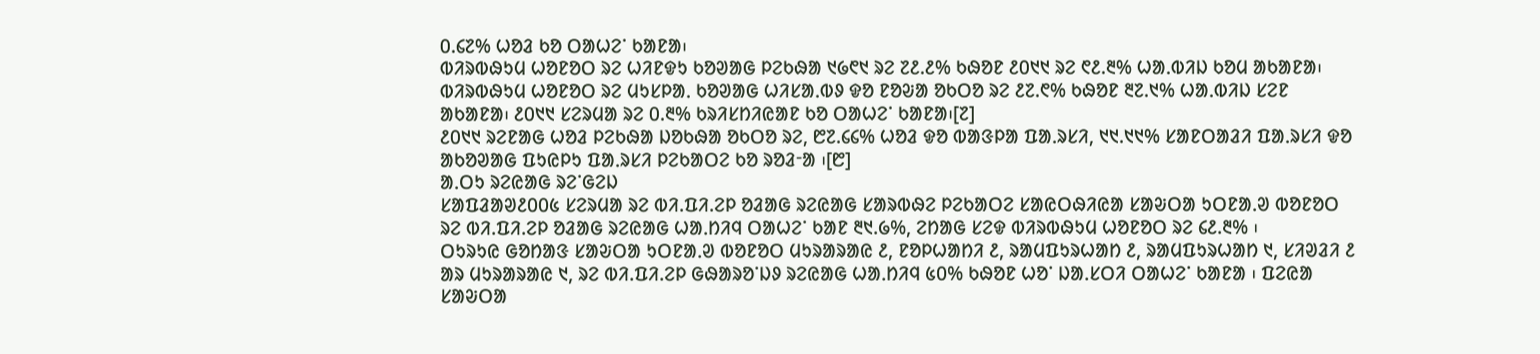᱐.᱔᱗% ᱦᱚᱲ ᱠᱚ ᱛᱟᱦᱮᱸ ᱠᱟᱱᱟ᱾
ᱵᱤᱨᱵᱷᱩᱢ ᱦᱚᱱᱚᱛ ᱨᱮ ᱦᱤᱱᱫᱩ ᱠᱚᱣᱟᱜ ᱞᱮᱠᱷᱟ ᱑᱙᱖᱑ ᱨᱮ ᱗᱒.᱒% ᱠᱷᱚᱱ ᱒᱐᱑᱑ ᱨᱮ ᱖᱒.᱓% ᱦᱟᱹᱵᱤᱡ ᱠᱚᱢ ᱟᱠᱟᱱᱟ᱾ ᱵᱤᱨᱵᱷᱩᱢ ᱦᱚᱱᱚᱛ ᱨᱮ ᱢᱩᱥᱞᱟᱹ ᱠᱚᱣᱟᱜ ᱦᱤᱥᱟᱹᱵᱽ ᱫᱚ ᱱᱚᱶᱟ ᱚᱠᱛᱚ ᱨᱮ ᱒᱗.᱖% ᱠᱷᱚᱱ ᱓᱗.᱑% ᱦᱟᱹᱵᱤᱡ ᱥᱮᱱ ᱟᱠᱟᱱᱟ᱾ ᱒᱐᱑᱑ ᱥᱮᱨᱢᱟ ᱨᱮ ᱐.᱓% ᱠᱨᱤᱥᱴᱤᱭᱟᱱ ᱠᱚ ᱛᱟᱦᱮᱸ ᱠᱟᱱᱟ᱾[᱗]
᱒᱐᱑᱑ ᱨᱮᱱᱟᱜ ᱦᱚᱲ ᱞᱮᱠᱷᱟ ᱡᱚᱠᱷᱟ ᱚᱠᱛᱚ ᱨᱮ, ᱘᱗.᱔᱔% ᱦᱚᱲ ᱫᱚ ᱵᱟᱝᱞᱟ ᱯᱟᱹᱨᱥᱤ, ᱑᱑.᱑᱑% ᱥᱟᱱᱛᱟᱲᱤ ᱯᱟᱹᱨᱥᱤ ᱫᱚ ᱟᱠᱚᱣᱟᱜ ᱯᱩᱭᱞᱩ ᱯᱟᱹᱨᱥᱤ ᱞᱮᱠᱟᱛᱮ ᱠᱚ ᱨᱚᱲᱼᱟ ᱾[᱘]
ᱟᱹᱛᱩ ᱨᱮᱭᱟᱜ ᱨᱮᱸᱜᱮᱡ
ᱥᱟᱯᱲᱟᱣ᱒᱐᱐᱕ ᱥᱮᱨᱢᱟ ᱨᱮ ᱵᱤ.ᱯᱤ.ᱮᱞ ᱚᱲᱟᱜ ᱨᱮᱭᱟᱜ ᱥᱟᱨᱵᱷᱮ ᱞᱮᱠᱟᱛᱮ ᱥᱟᱭᱛᱷᱤᱭᱟ ᱥᱟᱶᱛᱟ ᱩᱛᱱᱟᱹᱣ ᱵᱚᱱᱚᱛ ᱨᱮ ᱵᱤ.ᱯᱤ.ᱮᱞ ᱚᱲᱟᱜ ᱨᱮᱭᱟᱜ ᱦᱟᱹᱴᱤᱧ ᱛᱟᱦᱮᱸ ᱠᱟᱱ ᱓᱑.᱙%, ᱮᱴᱟᱜ ᱥᱮᱫ ᱵᱤᱨᱵᱷᱩᱢ ᱦᱚᱱᱚᱛ ᱨᱮ ᱔᱒.᱓% ᱾
ᱛᱩᱨᱩᱭ ᱜᱚᱴᱟᱝ ᱥᱟᱶᱛᱟ ᱩᱛᱱᱟᱹᱣ ᱵᱚᱱᱚᱛ ᱢᱩᱨᱟᱨᱟᱭ ᱒, ᱱᱚᱞᱦᱟᱴᱤ ᱒, ᱨᱟᱢᱯᱩᱨᱦᱟᱴ ᱒, ᱨᱟᱢᱯᱩᱨᱦᱟᱴ ᱑, ᱥᱤᱣᱲᱤ ᱒ ᱟᱨ ᱢᱩᱨᱟᱨᱟᱭ ᱑, ᱨᱮ ᱵᱤ.ᱯᱤ.ᱮᱞ ᱜᱷᱟᱨᱚᱸᱡᱽ ᱨᱮᱭᱟᱜ ᱦᱟᱹᱴᱤᱧ ᱕᱐% ᱠᱷᱚᱱ ᱦᱚᱸ ᱡᱟᱹᱥᱛᱤ ᱛᱟᱦᱮᱸ ᱠᱟᱱᱟ ᱾ ᱯᱮᱭᱟ ᱥᱟᱶᱛᱟ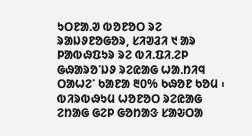ᱩᱛᱱᱟᱹᱣ ᱵᱚᱱᱚᱛ ᱨᱮ ᱨᱟᱡᱽᱱᱚᱜᱚᱨ, ᱥᱤᱣᱲᱤ ᱑ ᱟᱨ ᱞᱟᱵᱷᱯᱩᱨ ᱨᱮ ᱵᱤ.ᱯᱤ.ᱮᱞ ᱜᱷᱟᱨᱚᱸᱡᱽ ᱨᱮᱭᱟᱜ ᱦᱟᱹᱴᱤᱧ ᱛᱟᱦᱮᱸ ᱠᱟᱱᱟ ᱓᱐% ᱠᱷᱚᱱ ᱠᱚᱢ ᱾ ᱵᱤᱨᱵᱷᱩᱢ ᱦᱚᱱᱚᱛ ᱨᱮᱭᱟᱜ ᱮᱴᱟᱜ ᱜᱮᱞ ᱜᱚᱴᱟᱝ ᱥᱟᱶᱛᱟ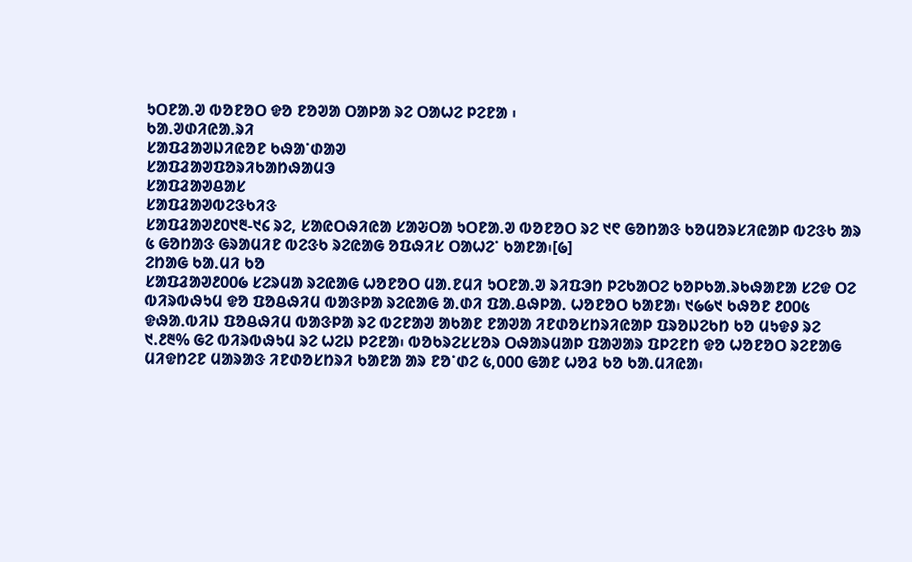ᱩᱛᱱᱟᱹᱣ ᱵᱚᱱᱚᱛ ᱫᱚ ᱱᱚᱣᱟ ᱛᱟᱞᱟ ᱨᱮ ᱛᱟᱦᱮ ᱞᱮᱱᱟ ᱾
ᱠᱟᱹᱣᱰᱤᱭᱟᱹᱨᱤ
ᱥᱟᱯᱲᱟᱣᱡᱤᱭᱚᱱ ᱠᱷᱟᱸᱰᱟᱣ
ᱥᱟᱯᱲᱟᱣᱯᱚᱨᱤᱠᱟᱴᱷᱟᱢᱳ
ᱥᱟᱯᱲᱟᱣᱪᱟᱥ
ᱥᱟᱯᱲᱟᱣᱵᱮᱝᱠᱤᱝ
ᱥᱟᱯᱲᱟᱣ᱒᱐᱑᱓-᱑᱔ ᱨᱮ, ᱥᱟᱭᱛᱷᱤᱭᱟ ᱥᱟᱶᱛᱟ ᱩᱛᱱᱟᱹᱣ ᱵᱚᱱᱚᱛ ᱨᱮ ᱑᱖ ᱜᱚᱴᱟᱝ ᱠᱚᱢᱚᱨᱥᱤᱭᱟᱞ ᱵᱮᱝᱠ ᱟᱨ ᱕ ᱜᱚᱴᱟᱝ ᱜᱨᱟᱢᱤᱱ ᱵᱮᱝᱠ ᱨᱮᱭᱟᱜ ᱚᱯᱷᱤᱥ ᱛᱟᱦᱮᱸ ᱠᱟᱱᱟ᱾[᱙]
ᱮᱴᱟᱜ ᱠᱟᱹᱢᱤ ᱠᱚ
ᱥᱟᱯᱲᱟᱣ᱒᱐᱐᱙ ᱥᱮᱨᱢᱟ ᱨᱮᱭᱟᱜ ᱦᱚᱱᱚᱛ ᱢᱟᱹᱱᱢᱤ ᱩᱛᱱᱟᱹᱣ ᱨᱤᱯᱳᱴ ᱞᱮᱠᱟᱛᱮ ᱠᱚᱞᱠᱟᱹᱨᱠᱷᱟᱱᱟ ᱥᱮᱫ ᱛᱮ ᱵᱤᱨᱵᱷᱩᱢ ᱫᱚ ᱯᱚᱪᱷᱤᱢ ᱵᱟᱝᱞᱟ ᱨᱮᱭᱟᱜ ᱟᱹᱰᱤ ᱯᱟᱹᱪᱷᱞᱟᱹ ᱦᱚᱱᱚᱛ ᱠᱟᱱᱟ᱾ ᱑᱙᱙᱑ ᱠᱷᱚᱱ ᱒᱐᱐᱕ ᱫᱷᱟᱹᱵᱤᱡ ᱯᱚᱪᱷᱤᱢ ᱵᱟᱝᱞᱟ ᱨᱮ ᱵᱮᱱᱟᱣ ᱟᱠᱟᱱ ᱱᱟᱣᱟ ᱤᱱᱰᱚᱥᱴᱨᱤᱭᱟᱞ ᱯᱨᱚᱡᱮᱠᱴ ᱠᱚ ᱢᱩᱫᱽ ᱨᱮ ᱑.᱒᱓% ᱜᱮ ᱵᱤᱨᱵᱷᱩᱢ ᱨᱮ ᱦᱮᱡ ᱞᱮᱱᱟ᱾ ᱵᱚᱠᱨᱮᱥᱥᱚᱨ ᱛᱷᱟᱨᱢᱟᱞ ᱯᱟᱣᱟᱨ ᱯᱞᱮᱱᱴ ᱫᱚ ᱦᱚᱱᱚᱛ ᱨᱮᱱᱟᱜ ᱢᱤᱫᱴᱮᱱ ᱢᱟᱨᱟᱝ ᱤᱱᱰᱚᱥᱴᱨᱤ ᱠᱟᱱᱟ ᱟᱨ ᱱᱚᱸᱰᱮ ᱕,᱐᱐᱐ ᱜᱟᱱ ᱦᱚᱲ ᱠᱚ ᱠᱟᱹᱢᱤᱭᱟ᱾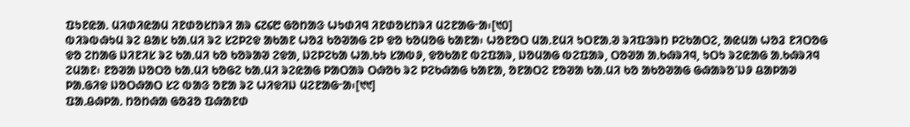ᱯᱩᱱᱭᱟᱹ ᱢᱤᱰᱤᱭᱟᱢ ᱤᱱᱰᱚᱥᱴᱨᱤ ᱟᱨ ᱔᱗᱔᱘ ᱜᱚᱴᱟᱝ ᱦᱩᱰᱤᱧ ᱤᱱᱰᱚᱥᱴᱨᱤ ᱢᱮᱱᱟᱜᱼᱟ᱾[᱑᱐]
ᱵᱤᱨᱵᱷᱩᱢ ᱨᱮ ᱪᱟᱥ ᱠᱟᱹᱢᱤ ᱨᱮ ᱥᱮᱞᱮᱫ ᱟᱠᱟᱱ ᱦᱚᱲ ᱠᱚᱣᱟᱜ ᱮᱞ ᱫᱚ ᱠᱚᱢᱚᱜ ᱠᱟᱱᱟ᱾ ᱦᱚᱱᱚᱛ ᱢᱟᱹᱱᱢᱤ ᱩᱛᱱᱟᱹᱣ ᱨᱤᱯᱳᱨᱴ ᱞᱮᱠᱟᱛᱮ, ᱟᱭᱢᱟ ᱦᱚᱲ ᱱᱤᱛᱚᱜ ᱫᱚ ᱮᱴᱟᱜ ᱡᱤᱱᱤᱥ ᱨᱮ ᱠᱟᱹᱢᱤ ᱠᱚ ᱠᱚᱨᱟᱣ ᱮᱫᱟ, ᱡᱮᱞᱮᱠᱟ ᱦᱟᱹᱠᱩ ᱥᱟᱵᱽ, ᱫᱚᱠᱟᱱ ᱵᱮᱯᱟᱨ, ᱡᱚᱢᱟᱜ ᱵᱮᱯᱟᱨ, ᱛᱚᱣᱟ ᱟᱹᱠᱷᱨᱤᱧ, ᱩᱛᱩ ᱨᱮᱭᱟᱜ ᱟᱹᱠᱷᱨᱤᱧ ᱮᱢᱟᱱ᱾ ᱱᱚᱣᱟ ᱡᱚᱛᱚ ᱠᱟᱹᱢᱤ ᱠᱚᱜᱮ ᱠᱟᱹᱢᱤ ᱨᱮᱭᱟᱜ ᱞᱟᱛᱟᱨ ᱛᱷᱚᱠ ᱨᱮ ᱞᱮᱠᱷᱟᱜ ᱠᱟᱱᱟ, ᱚᱱᱟᱛᱮ ᱱᱚᱣᱟ ᱠᱟᱹᱢᱤ ᱠᱚ ᱟᱠᱚᱣᱟᱜ ᱜᱷᱟᱨᱚᱸᱡᱽ ᱪᱟᱞᱟᱣ ᱞᱟᱹᱜᱤᱫ ᱡᱚᱛᱷᱟᱛ ᱥᱮ ᱵᱟᱝ ᱚᱱᱟ ᱨᱮ ᱦᱤᱫᱤᱡ ᱢᱮᱱᱟᱜᱼᱟ᱾[᱑᱑]
ᱯᱟᱹᱪᱷᱞᱟᱹ ᱴᱚᱴᱷᱟ ᱜᱚᱲᱚ ᱯᱷᱟᱱᱰ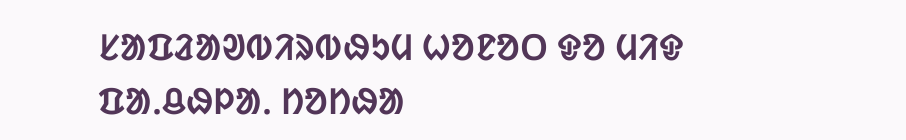ᱥᱟᱯᱲᱟᱣᱵᱤᱨᱵᱷᱩᱢ ᱦᱚᱱᱚᱛ ᱫᱚ ᱢᱤᱫ ᱯᱟᱹᱪᱷᱞᱟᱹ ᱴᱚᱴᱷᱟ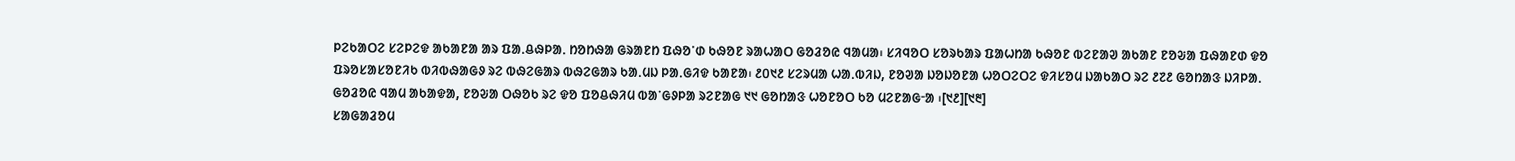ᱞᱮᱠᱟᱛᱮ ᱥᱮᱞᱮᱫ ᱟᱠᱟᱱᱟ ᱟᱨ ᱯᱟᱹᱪᱷᱞᱟᱹ ᱴᱚᱴᱷᱟ ᱜᱨᱟᱱᱴ ᱯᱷᱚᱸᱰ ᱠᱷᱚᱱ ᱨᱟᱦᱟᱛ ᱜᱚᱲᱚᱭ ᱧᱟᱢᱟ᱾ ᱥᱤᱧᱚᱛ ᱥᱚᱨᱠᱟᱨ ᱯᱟᱦᱴᱟ ᱠᱷᱚᱱ ᱵᱮᱱᱟᱣ ᱟᱠᱟᱱ ᱱᱚᱶᱟ ᱯᱷᱟᱱᱰ ᱫᱚ ᱯᱨᱚᱥᱟᱥᱚᱱᱤᱠ ᱵᱤᱵᱷᱟᱜᱽ ᱨᱮ ᱵᱷᱮᱜᱟᱨ ᱵᱷᱮᱜᱟᱨ ᱠᱟᱹᱢᱡ ᱞᱟᱹᱜᱤᱫ ᱠᱟᱱᱟ᱾ ᱒᱐᱑᱒ ᱥᱮᱨᱢᱟ ᱦᱟᱹᱵᱤᱡ, ᱱᱚᱣᱟ ᱡᱚᱡᱚᱱᱟ ᱦᱚᱛᱮᱛᱮ ᱫᱤᱥᱚᱢ ᱡᱟᱠᱟᱛ ᱨᱮ ᱒᱗᱒ ᱜᱚᱴᱟᱝ ᱡᱤᱞᱟᱹ ᱜᱚᱲᱚᱭ ᱧᱟᱢ ᱟᱠᱟᱫᱟ, ᱱᱚᱶᱟ ᱛᱷᱚᱠ ᱨᱮ ᱫᱚ ᱯᱚᱪᱷᱤᱢ ᱵᱟᱸᱜᱽᱞᱟ ᱨᱮᱱᱟᱜ ᱑᱑ ᱜᱚᱴᱟᱝ ᱦᱚᱱᱚᱛ ᱠᱚ ᱢᱮᱱᱟᱜᱼᱟ ᱾[᱑᱒][᱑᱓]
ᱥᱟᱜᱟᱲᱚᱢ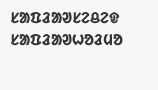ᱥᱟᱯᱲᱟᱣᱥᱮᱪᱮᱫ
ᱥᱟᱯᱲᱟᱣᱦᱚᱲᱢᱚ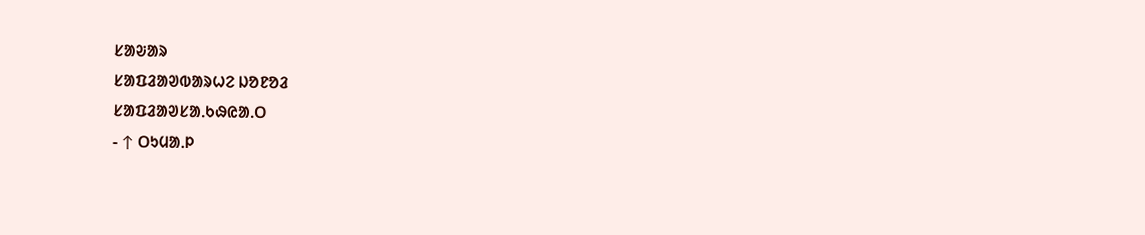ᱥᱟᱶᱟᱨ
ᱥᱟᱯᱲᱟᱣᱵᱟᱨᱦᱮ ᱡᱚᱱᱚᱲ
ᱥᱟᱯᱲᱟᱣᱥᱟᱹᱠᱷᱭᱟᱹᱛ
- ↑ ᱛᱩᱢᱟᱹᱞ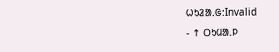ᱦᱩᱲᱟᱹᱜ:Invalid
- ↑ ᱛᱩᱢᱟᱹᱞ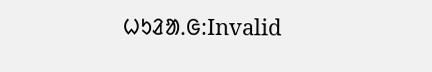ᱦᱩᱲᱟᱹᱜ:Invalid